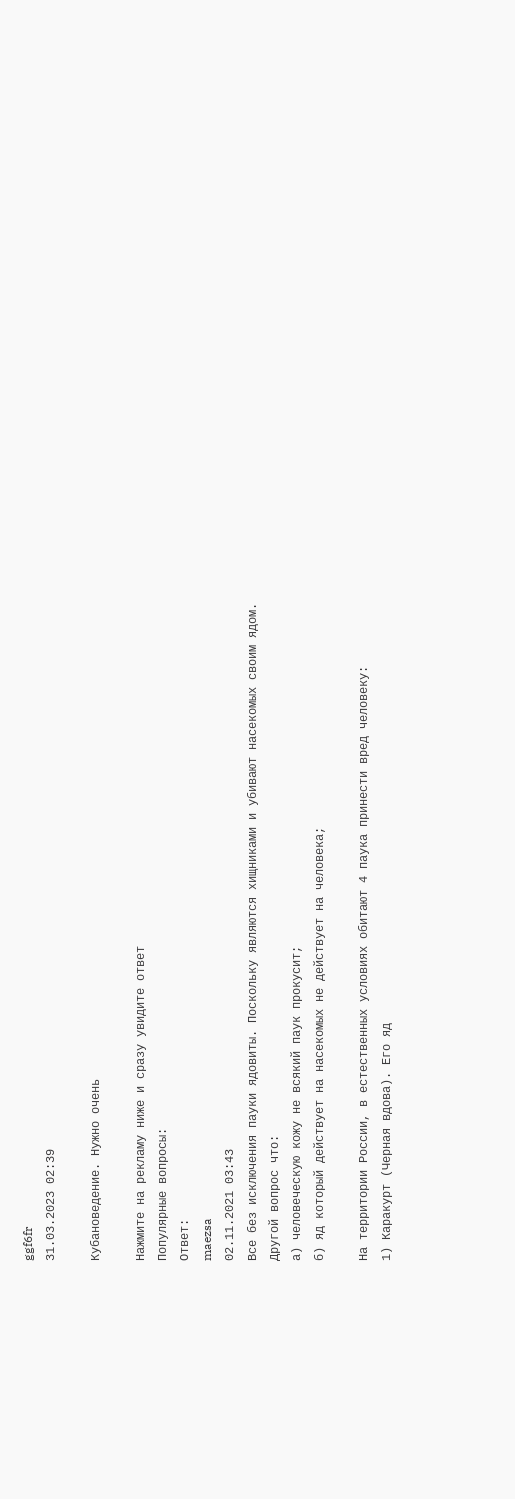ggf6fr
31.03.2023 02:39

Кубановедение. Нужно очень

Нажмите на рекламу ниже и сразу увидите ответ
Популярные вопросы:
Ответ:
maezsa
02.11.2021 03:43
Все без исключения пауки ядовиты. Поскольку являются хищниками и убивают насекомых своим ядом.
Другой вопрос что:
а) человеческую кожу не всякий паук прокусит;
б) яд который действует на насекомых не действует на человека;

На территории России, в естественных условиях обитают 4 паука принести вред человеку:
1) Каракурт (Черная вдова). Его яд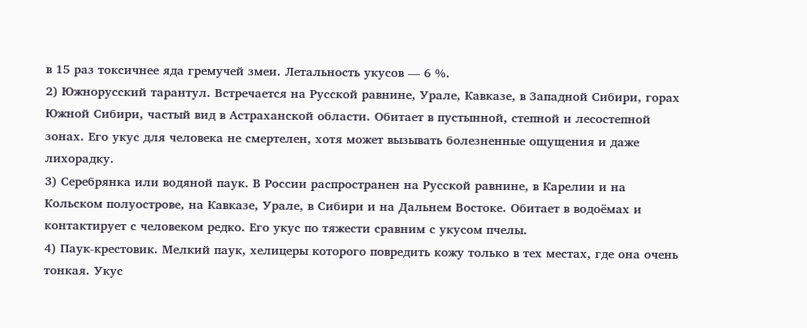в 15 раз токсичнее яда гремучей змеи. Летальность укусов — 6 %.
2) Южнорусский тарантул. Встречается на Русской равнине, Урале, Кавказе, в Западной Сибири, горах Южной Сибири, частый вид в Астраханской области. Обитает в пустынной, степной и лесостепной зонах. Его укус для человека не смертелен, хотя может вызывать болезненные ощущения и даже лихорадку.
3) Серебрянка или водяной паук. В России распространен на Русской равнине, в Карелии и на Кольском полуострове, на Кавказе, Урале, в Сибири и на Дальнем Востоке. Обитает в водоёмах и контактирует с человеком редко. Его укус по тяжести сравним с укусом пчелы.
4) Паук-крестовик. Мелкий паук, хелицеры которого повредить кожу только в тех местах, где она очень тонкая. Укус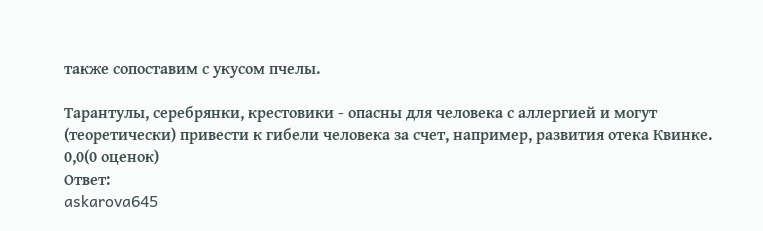также сопоставим с укусом пчелы.

Тарантулы, серебрянки, крестовики - опасны для человека с аллергией и могут (теоретически) привести к гибели человека за счет, например, развития отека Квинке.
0,0(0 оценок)
Ответ:
askarova645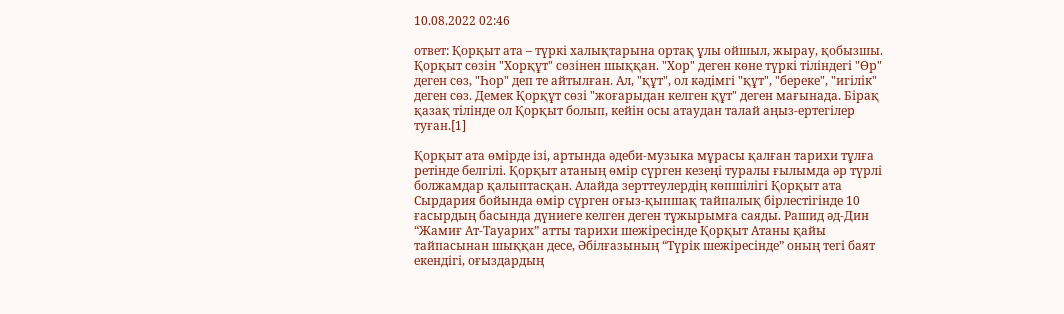10.08.2022 02:46

ответ: Қорқыт ата – түркі халықтарына ортақ ұлы ойшыл, жырау, қобызшы. Қорқыт сөзін "Хорқұт" сөзінен шыққан. "Хор" деген көне түркі тіліндегі "Өр" деген сөз, "Һор" деп те айтылған. Ал, "құт", ол кәдімгі "құт", "береке", "игілік" деген сөз. Демек Қорқұт сөзі "жоғарыдан келген құт" деген мағынада. Бірақ қазақ тілінде ол Қорқыт болып, кейін осы атаудан талай аңыз-ертегілер туған.[1]

Қорқыт ата өмірде ізі, артында әдеби-музыка мұрасы қалған тарихи тұлға ретінде белгілі. Қорқыт атаның өмір сүрген кезеңі туралы ғылымда әр түрлі болжамдар қалыптасқан. Алайда зерттеулердің көпшілігі Қорқыт ата Сырдария бойында өмір сүрген оғыз-қыпшақ тайпалық бірлестігінде 10 ғасырдың басында дүниеге келген деген тұжырымға саяды. Рашид әд-Дин “Жамиғ Ат-Тауарих” атты тарихи шежіресінде Қорқыт Атаны қайы тайпасынан шыққан десе, Әбілғазының “Түрік шежіресінде” оның тегі баят екендігі, оғыздардың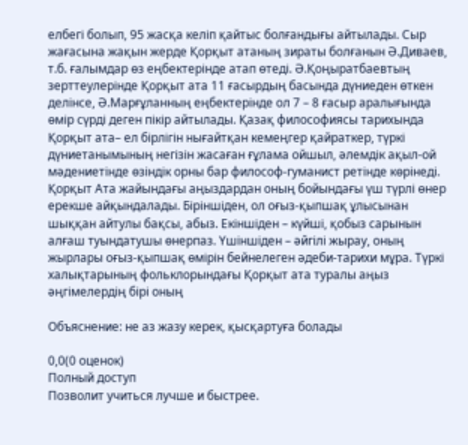елбегі болып, 95 жасқа келіп қайтыс болғандығы айтылады. Сыр жағасына жақын жерде Қорқыт атаның зираты болғанын Ә.Диваев, т.б. ғалымдар өз еңбектерінде атап өтеді. Ә.Қоңыратбаевтың зерттеулерінде Қорқыт ата 11 ғасырдың басында дүниеден өткен делінсе, Ә.Марғұланның еңбектерінде ол 7 – 8 ғасыр аралығында өмір сүрді деген пікір айтылады. Қазақ философиясы тарихында Қорқыт ата– ел бірлігін нығайтқан кемеңгер қайраткер, түркі дүниетанымының негізін жасаған ғұлама ойшыл, әлемдік ақыл-ой мәдениетінде өзіндік орны бар философ-гуманист ретінде көрінеді. Қорқыт Ата жайындағы аңыздардан оның бойындағы үш түрлі өнер ерекше айқындалады. Біріншіден, ол оғыз-қыпшақ ұлысынан шыққан айтулы бақсы, абыз. Екіншіден – күйші, қобыз сарынын алғаш туындатушы өнерпаз. Үшіншіден – әйгілі жырау, оның жырлары оғыз-қыпшақ өмірін бейнелеген әдеби-тарихи мұра. Түркі халықтарының фольклорындағы Қорқыт ата туралы аңыз әңгімелердің бірі оның

Объяснение: не аз жазу керек, қысқартуға болады

0,0(0 оценок)
Полный доступ
Позволит учиться лучше и быстрее.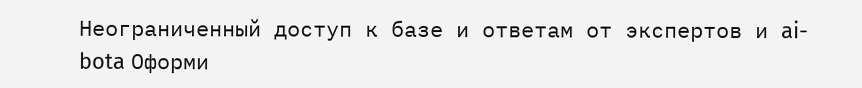Неограниченный доступ к базе и ответам от экспертов и ai-bota Оформи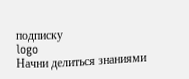подписку
logo
Начни делиться знаниями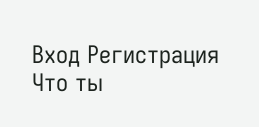Вход Регистрация
Что ты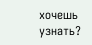хочешь узнать?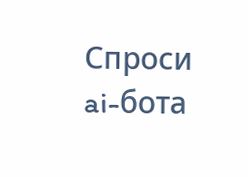Спроси ai-бота